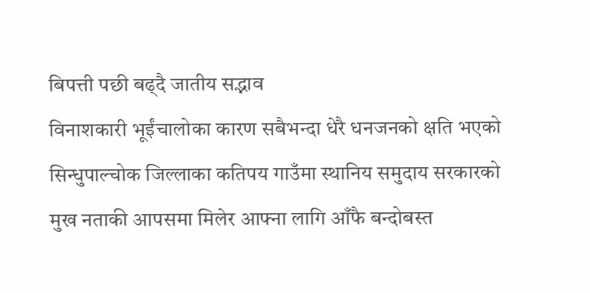बिपत्ती पछी बढ्दै जातीय सद्भाव
विनाशकारी भूईंचालोका कारण सबैभन्दा धेरै धनजनको क्षति भएको सिन्धुपाल्चोक जिल्लाका कतिपय गाउँमा स्थानिय समुदाय सरकारको मुख नताकी आपसमा मिलेर आफ्ना लागि आँफै बन्दोबस्त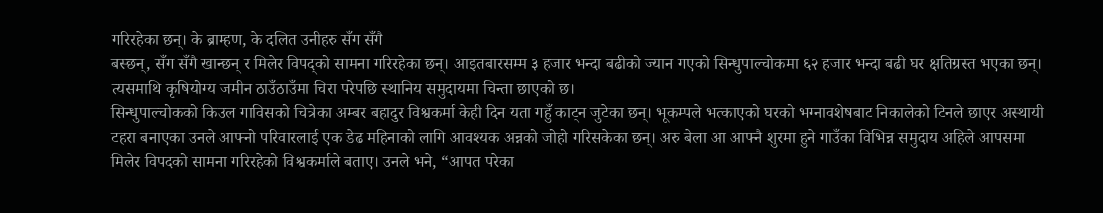गरिरहेका छन्। के ब्राम्हण, के दलित उनीहरु सँग सँगै
बस्छन्, सँग सँगै खान्छन् र मिलेर विपद्को सामना गरिरहेका छन्। आइतबारसम्म ३ हजार भन्दा बढीको ज्यान गएको सिन्धुपाल्चोकमा ६२ हजार भन्दा बढी घर क्षतिग्रस्त भएका छन्। त्यसमाथि कृषियोग्य जमीन ठाउँठाउँमा चिरा परेपछि स्थानिय समुदायमा चिन्ता छाएको छ।
सिन्धुपाल्चोकको किउल गाविसको चित्रेका अम्बर बहादुर विश्वकर्मा केही दिन यता गहुँ काट्न जुटेका छन्। भूकम्पले भत्काएको घरको भग्नावशेषबाट निकालेको टिनले छाएर अस्थायी टहरा बनाएका उनले आफ्नो परिवारलाई एक डेढ महिनाको लागि आवश्यक अन्नको जोहो गरिसकेका छन्। अरु बेला आ आफ्नै शुरमा हुने गाउँका विभिन्न समुदाय अहिले आपसमा मिलेर विपदको सामना गरिरहेको विश्वकर्माले बताए। उनले भने, “आपत परेका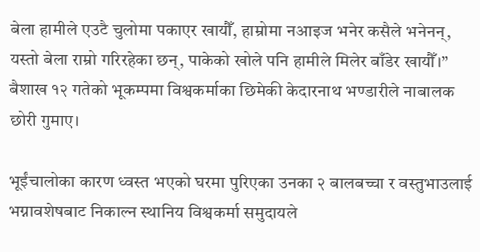बेला हामीले एउटै चुलोमा पकाएर खायौँ, हाम्रोमा नआइज भनेर कसैले भनेनन्, यस्तो बेला राम्रो गरिरहेका छन्, पाकेको खोले पनि हामीले मिलेर बाँडेर खायौँ।”
बैशाख १२ गतेको भूकम्पमा विश्वकर्माका छिमेकी केदारनाथ भण्डारीले नाबालक छोरी गुमाए।

भूईंचालोका कारण ध्वस्त भएको घरमा पुरिएका उनका २ बालबच्चा र वस्तुभाउलाई भग्नावशेषबाट निकाल्न स्थानिय विश्वकर्मा समुदायले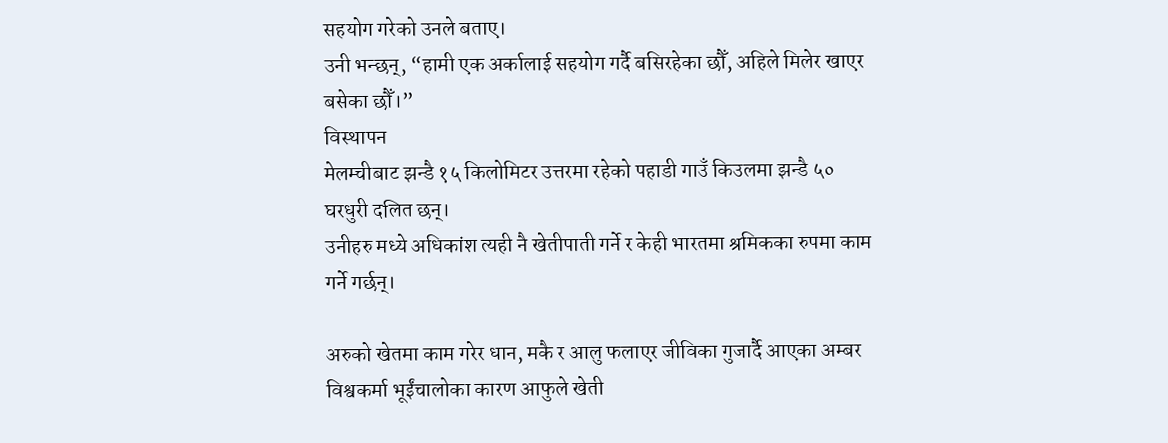सहयोग गरेको उनले बताए।
उनी भन्छन्, “हामी एक अर्कालाई सहयोग गर्दै बसिरहेका छौँ, अहिले मिलेर खाएर बसेका छौँ।”
विस्थापन
मेलम्चीबाट झन्डै १५ किलोमिटर उत्तरमा रहेको पहाडी गाउँ किउलमा झन्डै ५० घरधुरी दलित छन्।
उनीहरु मध्ये अधिकांश त्यही नै खेतीपाती गर्ने र केही भारतमा श्रमिकका रुपमा काम गर्ने गर्छन्।

अरुको खेतमा काम गरेर धान, मकै र आलु फलाएर जीविका गुजार्दै आएका अम्बर विश्वकर्मा भूईंचालोका कारण आफुले खेती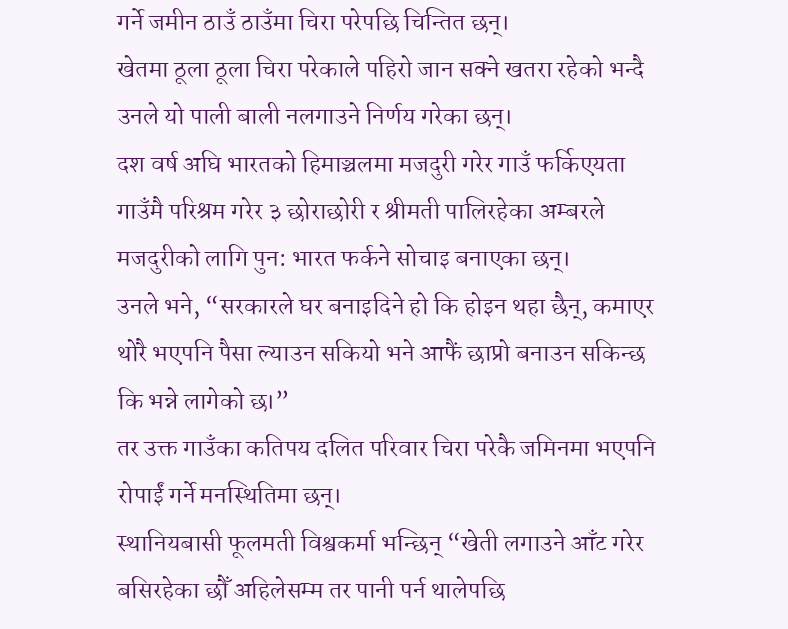गर्ने जमीन ठाउँ ठाउँमा चिरा परेपछि चिन्तित छन्।
खेतमा ठूला ठूला चिरा परेकाले पहिरो जान सक्ने खतरा रहेको भन्दै उनले यो पाली बाली नलगाउने निर्णय गरेका छन्।
दश वर्ष अघि भारतको हिमाञ्चलमा मजदुरी गरेर गाउँ फर्किएयता गाउँमै परिश्रम गरेर ३ छोराछोरी र श्रीमती पालिरहेका अम्बरले मजदुरीको लागि पुन: भारत फर्कने सोचाइ बनाएका छन्।
उनले भने, “सरकारले घर बनाइदिने हो कि होइन थहा छैन्, कमाएर थोरै भएपनि पैसा ल्याउन सकियो भने आफैं छाप्रो बनाउन सकिन्छ कि भन्ने लागेको छ।”
तर उक्त गाउँका कतिपय दलित परिवार चिरा परेकै जमिनमा भएपनि रोपाईं गर्ने मनस्थितिमा छन्।
स्थानियबासी फूलमती विश्वकर्मा भन्छिन् “खेती लगाउने आँट गरेर बसिरहेका छौँ अहिलेसम्म तर पानी पर्न थालेपछि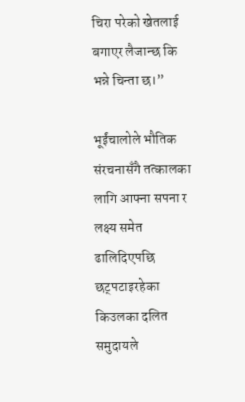चिरा परेको खेतलाई बगाएर लैजान्छ कि भन्ने चिन्ता छ।”

भूईंचालोले भौतिक संरचनासँगै तत्कालका लागि आफ्ना सपना र लक्ष्य समेत ढालिदिएपछि छट्पटाइरहेका किउलका दलित समुदायले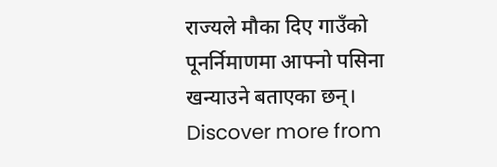राज्यले मौका दिए गाउँको पूनर्निमाणमा आफ्नो पसिना खन्याउने बताएका छन्।
Discover more from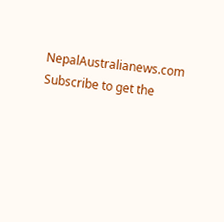NepalAustralianews.com
Subscribe to get the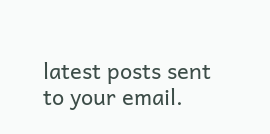latest posts sent to your email.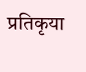प्रतिकृया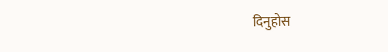दिनुहोस